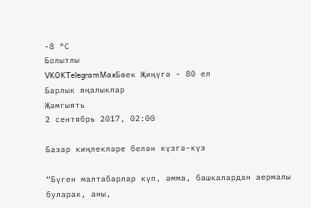-8 °С
Болытлы
VKOKTelegramMaxБөек Җиңүгә - 80 ел
Барлык яңалыклар
Җәмгыять
2 сентябрь 2017, 02:00

Базар киңлекләре белән күзгә-күз

“Бүген малтабарлар күп, әмма, башкалардан аермалы буларак, аны,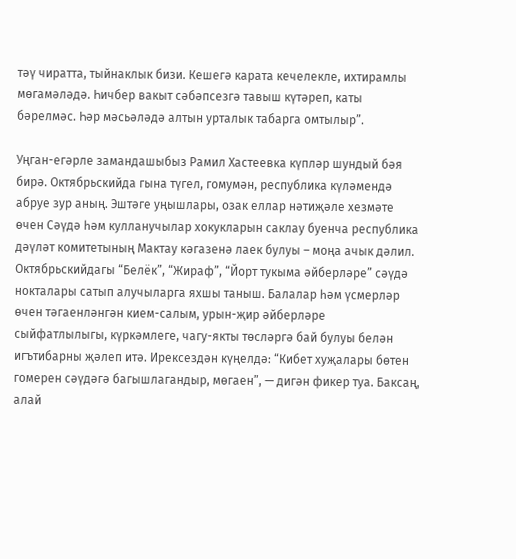тәү чиратта, тыйнаклык бизи. Кешегә карата кечелекле, ихтирамлы мөгамәләдә. Һичбер вакыт сәбәпсезгә тавыш күтәреп, каты бәрелмәс. Һәр мәсьәләдә алтын урталык табарга омтылыр”.

Уңган-егәрле замандашыбыз Рамил Хастеевка күпләр шундый бәя бирә. Октябрьскийда гына түгел, гомумән, республика күләмендә абруе зур аның. Эштәге уңышлары, озак еллар нәтиҗәле хезмәте өчен Сәүдә һәм кулланучылар хокукларын саклау буенча республика дәүләт комитетының Мактау кәгазенә лаек булуы – моңа ачык дәлил.
Октябрьскийдагы “Белёк”, “Жираф”, “Йорт тукыма әйберләре” сәүдә нокталары сатып алучыларга яхшы таныш. Балалар һәм үсмерләр өчен тәгаенләнгән кием-салым, урын-җир әйберләре сыйфатлылыгы, күркәмлеге, чагу-якты төсләргә бай булуы белән игътибарны җәлеп итә. Ирексездән күңелдә: “Кибет хуҗалары бөтен гомерен сәүдәгә багышлагандыр, мөгаен”, — дигән фикер туа. Баксаң, алай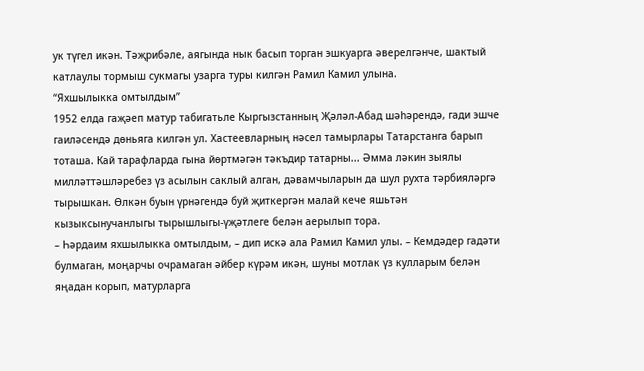ук түгел икән. Тәҗрибәле, аягында нык басып торган эшкуарга әверелгәнче, шактый катлаулы тормыш сукмагы узарга туры килгән Рамил Камил улына.
“Яхшылыкка омтылдым”
1952 елда гаҗәеп матур табигатьле Кыргызстанның Җәләл-Абад шәһәрендә, гади эшче гаиләсендә дөньяга килгән ул. Хастеевларның нәсел тамырлары Татарстанга барып тоташа. Кай тарафларда гына йөртмәгән тәкъдир татарны... Әмма ләкин зыялы милләттәшләребез үз асылын саклый алган, дәвамчыларын да шул рухта тәрбияләргә тырышкан. Өлкән буын үрнәгендә буй җиткергән малай кече яшьтән кызыксынучанлыгы тырышлыгы-үҗәтлеге белән аерылып тора.
– Һәрдаим яхшылыкка омтылдым, – дип искә ала Рамил Камил улы. – Кемдәдер гадәти булмаган, моңарчы очрамаган әйбер күрәм икән, шуны мотлак үз кулларым белән яңадан корып, матурларга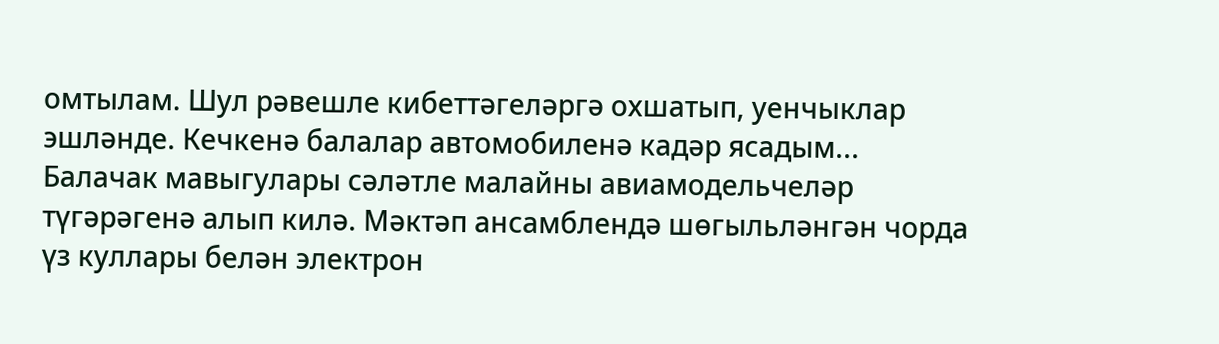омтылам. Шул рәвешле кибеттәгеләргә охшатып, уенчыклар эшләнде. Кечкенә балалар автомобиленә кадәр ясадым...
Балачак мавыгулары сәләтле малайны авиамодельчеләр түгәрәгенә алып килә. Мәктәп ансамблендә шөгыльләнгән чорда үз куллары белән электрон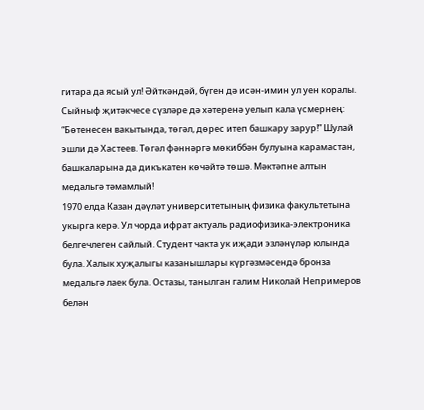гитара да ясый ул! Әйткәндәй, бүген дә исән-имин ул уен коралы. Сыйныф җитәкчесе сүзләре дә хәтеренә уелып кала үсмернең: “Бөтенесен вакытында, төгәл, дөрес итеп башкару зарур!” Шулай эшли дә Хастеев. Төгәл фәннәргә мөкиббән булуына карамастан, башкаларына да дикъкатен көчәйтә төшә. Мәктәпне алтын медальгә тәмамлый!
1970 елда Казан дәүләт университетының физика факультетына укырга керә. Ул чорда ифрат актуаль радиофизика-электроника белгечлеген сайлый. Студент чакта ук иҗади эзләнүләр юлында була. Халык хуҗалыгы казанышлары күргәзмәсендә бронза медальгә лаек була. Остазы, танылган галим Николай Непримеров белән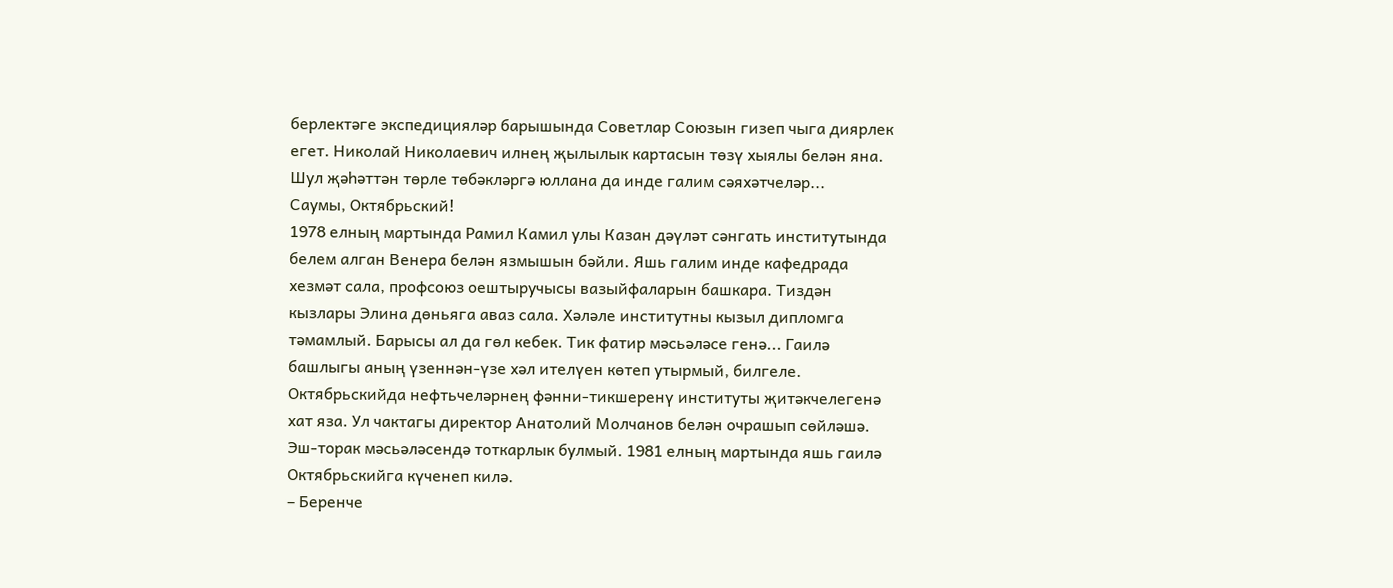берлектәге экспедицияләр барышында Советлар Союзын гизеп чыга диярлек егет. Николай Николаевич илнең җылылык картасын төзү хыялы белән яна. Шул җәһәттән төрле төбәкләргә юллана да инде галим сәяхәтчеләр...
Саумы, Октябрьский!
1978 елның мартында Рамил Камил улы Казан дәүләт сәнгать институтында белем алган Венера белән язмышын бәйли. Яшь галим инде кафедрада хезмәт сала, профсоюз оештыручысы вазыйфаларын башкара. Тиздән кызлары Элина дөньяга аваз сала. Хәләле институтны кызыл дипломга тәмамлый. Барысы ал да гөл кебек. Тик фатир мәсьәләсе генә... Гаилә башлыгы аның үзеннән-үзе хәл ителүен көтеп утырмый, билгеле. Октябрьскийда нефтьчеләрнең фәнни-тикшеренү институты җитәкчелегенә хат яза. Ул чактагы директор Анатолий Молчанов белән очрашып сөйләшә. Эш-торак мәсьәләсендә тоткарлык булмый. 1981 елның мартында яшь гаилә Октябрьскийга күченеп килә.
– Беренче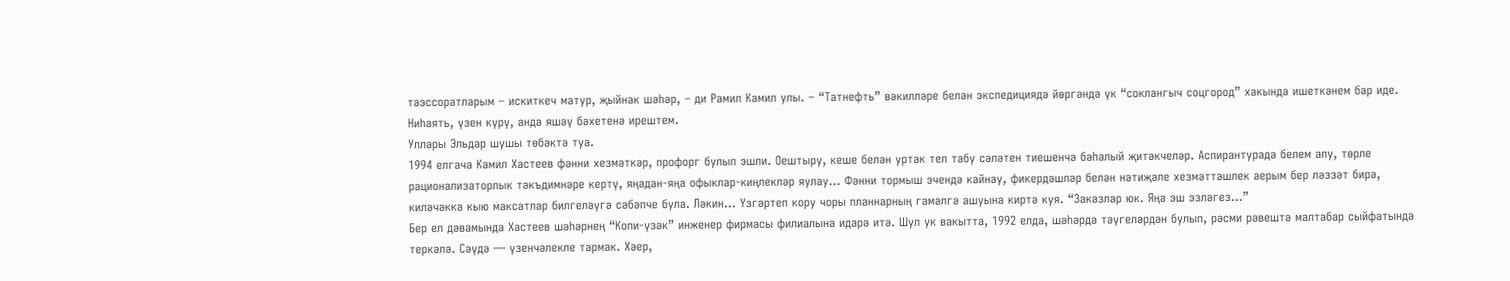тәэссоратларым – искиткеч матур, җыйнак шәһәр, – ди Рамил Камил улы. – “Татнефть” вәкилләре белән экспедициядә йөргәндә үк “соклангыч соцгород” хакында ишеткәнем бар иде. Ниһаять, үзен күрү, анда яшәү бәхетенә ирештем.
Уллары Эльдар шушы төбәктә туа.
1994 елгача Камил Хастеев фәнни хезмәткәр, профорг булып эшли. Оештыру, кеше белән уртак тел табу сәләтен тиешенчә бәһалый җитәкчеләр. Аспирантурада белем алу, төрле рационализаторлык тәкъдимнәре кертү, яңадан-яңа офыклар-киңлекләр яулау... Фәнни тормыш эчендә кайнау, фикердәшләр белән нәтиҗәле хезмәттәшлек аерым бер ләззәт бирә, киләчәккә кыю максатлар билгеләүгә сәбәпче була. Ләкин... Үзгәртеп кору чоры планнарның гамәлгә ашуына киртә куя. “Заказлар юк. Яңа эш эзләгез...”
Бер ел дәвамында Хастеев шәһәрнең “Копи-үзәк” инженер фирмасы филиалына идарә итә. Шул ук вакытта, 1992 елда, шәһәрдә тәүгеләрдән булып, рәсми рәвештә малтабар сыйфатында теркәлә. Сәүдә — үзенчәлекле тармак. Хәер,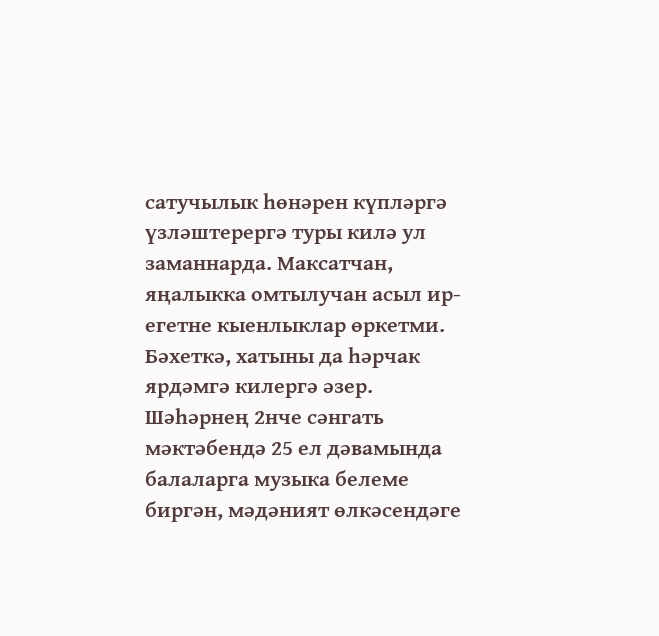сатучылык һөнәрен күпләргә үзләштерергә туры килә ул заманнарда. Максатчан, яңалыкка омтылучан асыл ир-егетне кыенлыклар өркетми. Бәхеткә, хатыны да һәрчак ярдәмгә килергә әзер. Шәһәрнең 2нче сәнгать мәктәбендә 25 ел дәвамында балаларга музыка белеме биргән, мәдәният өлкәсендәге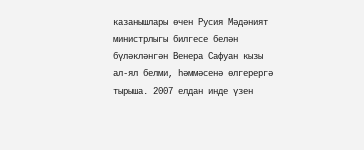казанышлары өчен Русия Мәдәният министрлыгы билгесе белән бүләкләнгән Венера Сафуан кызы ал-ял белми, һәммәсенә өлгерергә тырыша. 2007 елдан инде үзен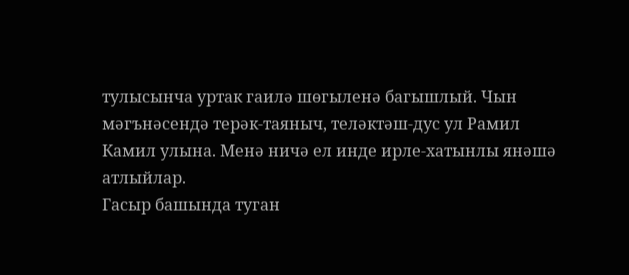тулысынча уртак гаилә шөгыленә багышлый. Чын мәгънәсендә терәк-таяныч, теләктәш-дус ул Рамил Камил улына. Менә ничә ел инде ирле-хатынлы янәшә атлыйлар.
Гасыр башында туган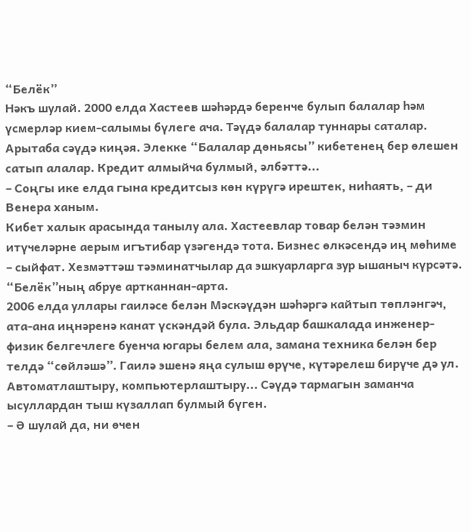“Белёк”
Нәкъ шулай. 2000 елда Хастеев шәһәрдә беренче булып балалар һәм үсмерләр кием-салымы бүлеге ача. Тәүдә балалар туннары саталар. Арытаба сәүдә киңәя. Элекке “Балалар дөньясы” кибетенең бер өлешен сатып алалар. Кредит алмыйча булмый, әлбәттә...
– Соңгы ике елда гына кредитсыз көн күрүгә ирештек, ниһаять, – ди Венера ханым.
Кибет халык арасында танылу ала. Хастеевлар товар белән тәэмин итүчеләрне аерым игътибар үзәгендә тота. Бизнес өлкәсендә иң мөһиме – сыйфат. Хезмәттәш тәэминатчылар да эшкуарларга зур ышаныч күрсәтә. “Белёк”ның абруе артканнан-арта.
2006 елда уллары гаиләсе белән Мәскәүдән шәһәргә кайтып төпләнгәч, ата-ана иңнәренә канат үскәндәй була. Эльдар башкалада инженер-физик белгечлеге буенча югары белем ала, замана техника белән бер телдә “сөйләшә”. Гаилә эшенә яңа сулыш өрүче, күтәрелеш бирүче дә ул. Автоматлаштыру, компьютерлаштыру... Сәүдә тармагын заманча ысуллардан тыш күзаллап булмый бүген.
– Ә шулай да, ни өчен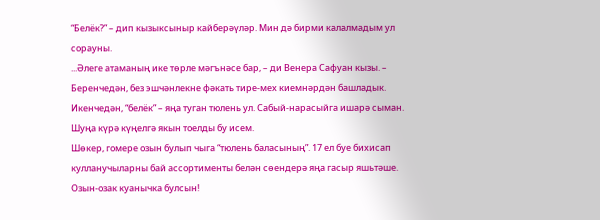“Белёк?” – дип кызыксыныр кайберәүләр. Мин дә бирми калалмадым ул сорауны.
...Әлеге атаманың ике төрле мәгънәсе бар, – ди Венера Сафуан кызы. – Беренчедән, без эшчәнлекне фәкать тире-мех киемнәрдән башладык. Икенчедән, “белёк” – яңа туган тюлень ул. Сабый-нарасыйга ишарә сыман. Шуңа күрә күңелгә якын тоелды бу исем.
Шөкер, гомере озын булып чыга “тюлень баласының”. 17 ел буе бихисап кулланучыларны бай ассортименты белән сөендерә яңа гасыр яшьтәше. Озын-озак куанычка булсын!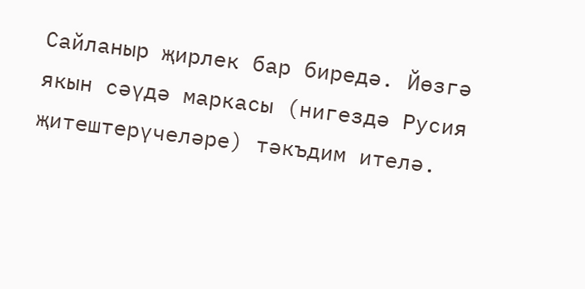Сайланыр җирлек бар биредә. Йөзгә якын сәүдә маркасы (нигездә Русия җитештерүчеләре) тәкъдим ителә.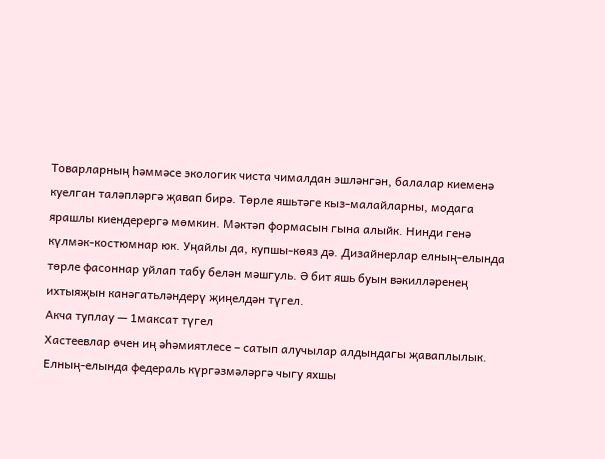Товарларның һәммәсе экологик чиста чималдан эшләнгән, балалар киеменә куелган таләпләргә җавап бирә. Төрле яшьтәге кыз-малайларны, модага ярашлы киендерергә мөмкин. Мәктәп формасын гына алыйк. Нинди генә күлмәк-костюмнар юк. Уңайлы да, купшы-көяз дә. Дизайнерлар елның-елында төрле фасоннар уйлап табу белән мәшгуль. Ә бит яшь буын вәкилләренең ихтыяҗын канәгатьләндерү җиңелдән түгел.
Акча туплау — 1максат түгел
Хастеевлар өчен иң әһәмиятлесе – сатып алучылар алдындагы җаваплылык. Елның-елында федераль күргәзмәләргә чыгу яхшы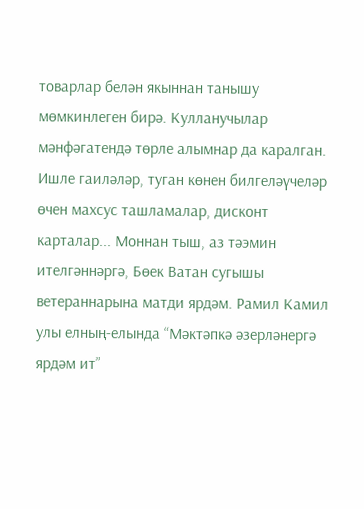товарлар белән якыннан танышу мөмкинлеген бирә. Кулланучылар мәнфәгатендә төрле алымнар да каралган. Ишле гаиләләр, туган көнен билгеләүчеләр өчен махсус ташламалар, дисконт карталар... Моннан тыш, аз тәэмин ителгәннәргә, Бөек Ватан сугышы ветераннарына матди ярдәм. Рамил Камил улы елның-елында “Мәктәпкә әзерләнергә ярдәм ит”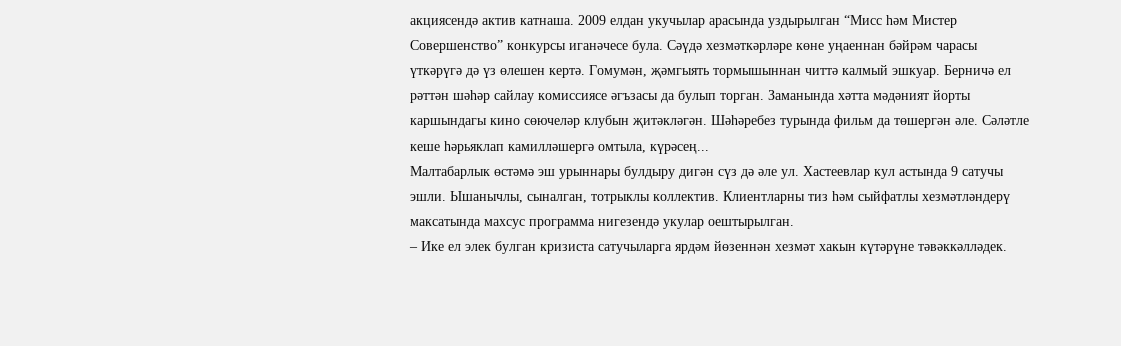акциясендә актив катнаша. 2009 елдан укучылар арасында уздырылган “Мисс һәм Мистер Совершенство” конкурсы иганәчесе була. Сәүдә хезмәткәрләре көне уңаеннан бәйрәм чарасы үткәрүгә дә үз өлешен кертә. Гомумән, җәмгыять тормышыннан читтә калмый эшкуар. Берничә ел рәттән шәһәр сайлау комиссиясе әгъзасы да булып торган. Заманында хәтта мәдәният йорты каршындагы кино сөючеләр клубын җитәкләгән. Шәһәребез турында фильм да төшергән әле. Сәләтле кеше һәрьяклап камилләшергә омтыла, күрәсең...
Малтабарлык өстәмә эш урыннары булдыру дигән сүз дә әле ул. Хастеевлар кул астында 9 сатучы эшли. Ышанычлы, сыналган, тотрыклы коллектив. Клиентларны тиз һәм сыйфатлы хезмәтләндерү максатында махсус программа нигезендә укулар оештырылган.
– Ике ел элек булган кризиста сатучыларга ярдәм йөзеннән хезмәт хакын күтәрүне тәвәккәлләдек.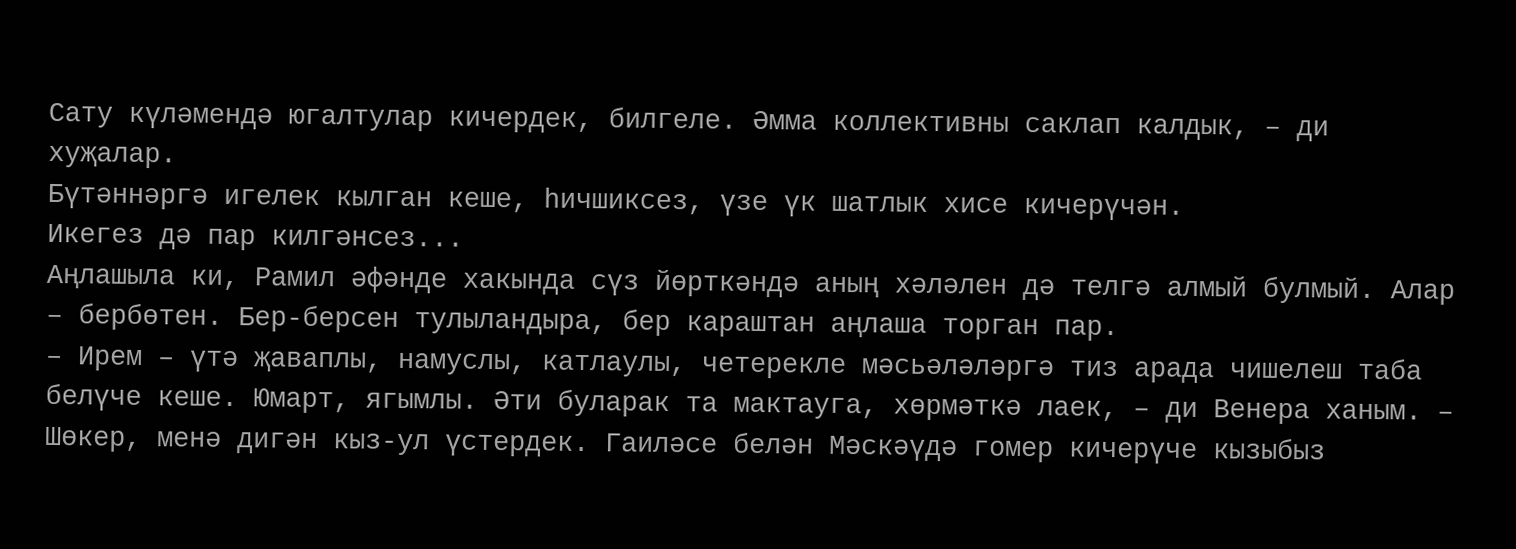Сату күләмендә югалтулар кичердек, билгеле. Әмма коллективны саклап калдык, – ди хуҗалар.
Бүтәннәргә игелек кылган кеше, һичшиксез, үзе үк шатлык хисе кичерүчән.
Икегез дә пар килгәнсез...
Аңлашыла ки, Рамил әфәнде хакында сүз йөрткәндә аның хәләлен дә телгә алмый булмый. Алар – бербөтен. Бер-берсен тулыландыра, бер караштан аңлаша торган пар.
– Ирем – үтә җаваплы, намуслы, катлаулы, четерекле мәсьәләләргә тиз арада чишелеш таба белүче кеше. Юмарт, ягымлы. Әти буларак та мактауга, хөрмәткә лаек, – ди Венера ханым. – Шөкер, менә дигән кыз-ул үстердек. Гаиләсе белән Мәскәүдә гомер кичерүче кызыбыз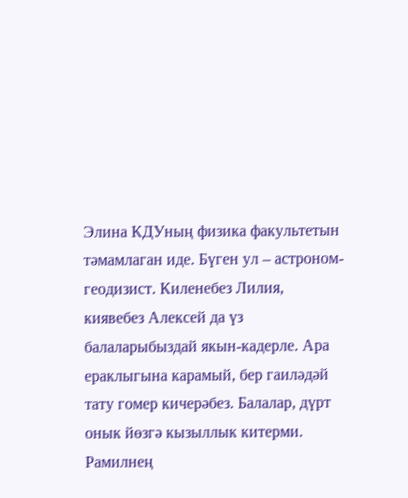Элина КДУның физика факультетын тәмамлаган иде. Бүген ул – астроном-геодизист. Киленебез Лилия, киявебез Алексей да үз балаларыбыздай якын-кадерле. Ара ераклыгына карамый, бер гаиләдәй тату гомер кичерәбез. Балалар, дүрт онык йөзгә кызыллык китерми. Рамилнең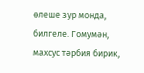өлеше зур монда, билгеле. Гомумән, махсус тәрбия бирик,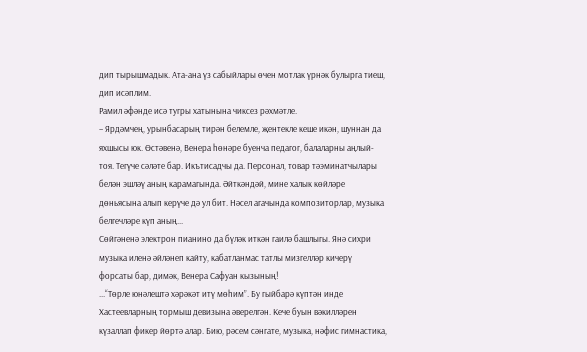дип тырышмадык. Ата-ана үз сабыйлары өчен мотлак үрнәк булырга тиеш, дип исәплим.
Рамил әфәнде исә тугры хатынына чиксез рәхмәтле.
– Ярдәмчең, урынбасарың тирән белемле, җентекле кеше икән, шуннан да яхшысы юк. Өстәвенә, Венера һөнәре буенча педагог, балаларны аңлый-тоя. Тегүче сәләте бар. Икътисадчы да. Персонал, товар тәэминатчылары белән эшләү аның карамагында. Әйткәндәй, мине халык көйләре дөньясына алып керүче дә ул бит. Нәсел агачында композиторлар, музыка белгечләре күп аның...
Сөйгәненә электрон пианино да бүләк иткән гаилә башлыгы. Янә сихри музыка иленә әйләнеп кайту, кабатланмас татлы мизгелләр кичерү форсаты бар, димәк, Венера Сафуан кызының!
...“Төрле юнәлештә хәрәкәт итү мөһим”. Бу гыйбарә күптән инде Хастеевларның тормыш девизына әверелгән. Кече буын вәкилләрен күзаллап фикер йөртә алар. Бию, рәсем сәнгате, музыка, нәфис гимнастика,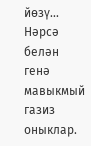йөзү... Нәрсә белән генә мавыкмый газиз оныклар.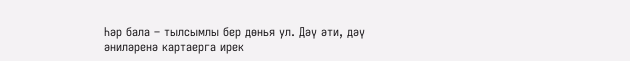Һәр бала – тылсымлы бер дөнья ул. Дәү әти, дәү әниләренә картаерга ирек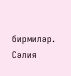бирмиләр.
Сәлия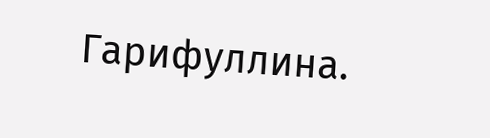Гарифуллина.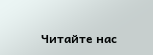Читайте нас